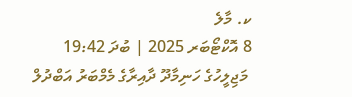ކ. މާލެ
8 އޮކްޓޯބަރ 2025 | ބުދަ 19:42
 މަޖިލީހުގެ ހަނިމާދޫ ދާއިރާގެ މެމްބަރު އަބްދުލް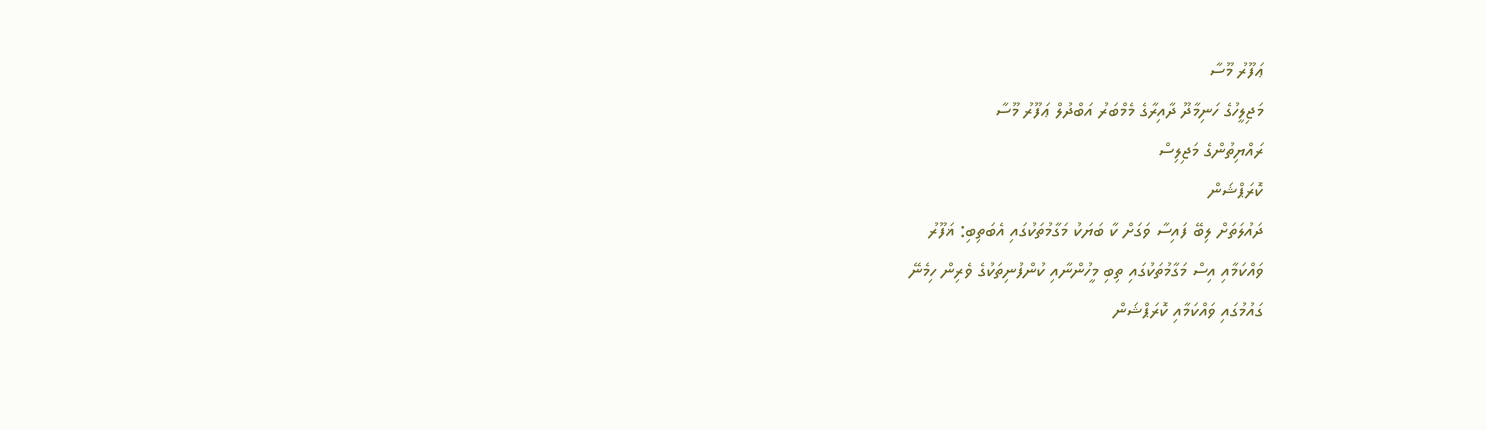ޢަފޫރު މޫސާ
މަޖިލީހުގެ ހަނިމާދޫ ދާއިރާގެ މެމްބަރު އަބްދުލް ޢަފޫރު މޫސާ
ރައްޔިތުންގެ މަޖިލިސް
ކޮރަޕްޝަން
ދައުލަތަށް ލިބޭ ފައިސާ ވަގަށް ކާ ބަޔަކު މަގާމުތަކުގައި އެބަތިބި: ޣަފޫރު
ވައްކަމާއި އިސް މަގާމުތަކުގައި ތިބި މީހުންނާއި ކުންފުނިތަކުގެ ވެރިން ހިމެނޭ
ގައުމުގައި ވައްކަމާއި ކޮރަޕްޝަން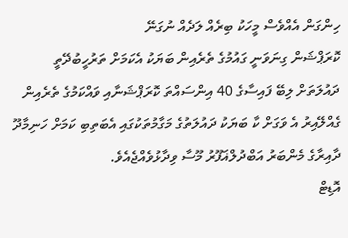ހިންގަން އެއްވެސް މީހަކު ބިރެއް ލަދެއް ނުގަނޭ
ކޮރަޕްޝަން ގިނަވަނީ ގައުމުގެ ތެރެއިން ބަޔަކު އެކަމަށް ތަރުހީބުދޭތީ
ދައުލަތަށް ލިބޭ ފައިސާގެ 40 އިންސައްތަ ކޮރަޕްޝަނާއި ވައްކަމުގެ ތެރެއިން ގެއްލޭއިރު އެ ވަގަށް ކާ ބަޔަކު ދައުލަތުގެ މަގާމުތަކުގައި އެބަތިބި ކަމަށް ހަނިމާދޫ ދާއިރާގެ މެންބަރު އަބްދުލްޣަފޫރު މޫސާ ވިދާޅުވެއްޖެއެވެ.
އޮޑިޓް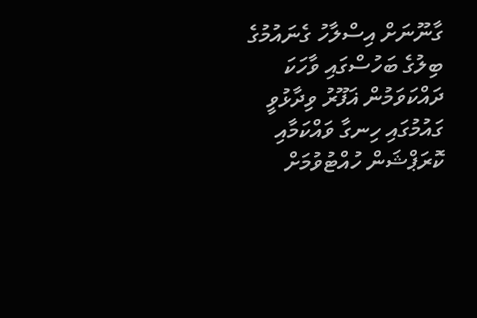ގާނޫނަށް އިސްލާހު ގެނައުމުގެ ބިލުގެ ބަހުސްގައި ވާހަކަ ދައްކަވަމުން ޣަފޫރު ވިދާޅުވީ ގައުމުގައި ހިނގާ ވައްކަމާއި ކޮރަޕްޝަން ހުއްޓުވުމަށް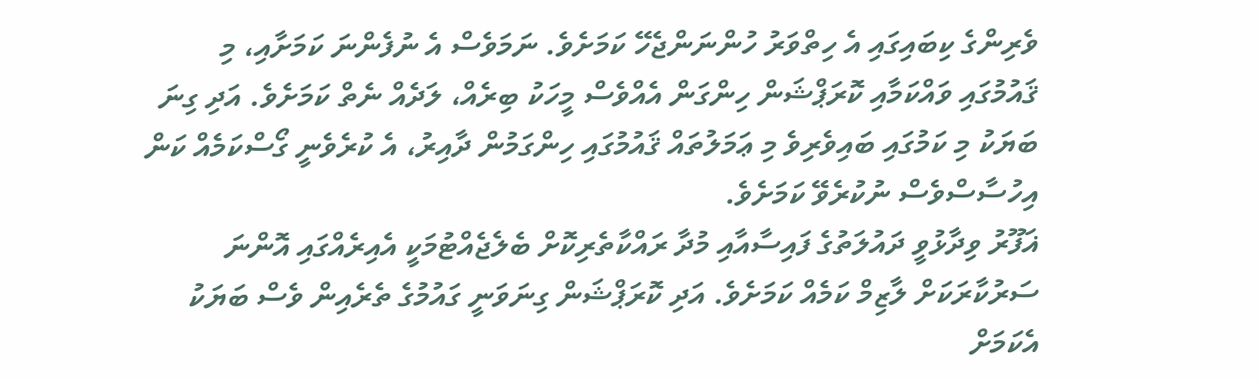ވެރިންގެ ކިބައިގައި އެ ހިތްވަރު ހުންނަންޖެހޭ ކަމަށެވެ. ނަމަވެސް އެ ނުފެންނަ ކަމަށާއި، މި ޤައުމުގައި ވައްކަމާއި ކޮރަޕްޝަން ހިންގަން އެއްވެސް މީހަކު ބިރެއް، ލަދެއް ނެތް ކަމަށެވެ. އަދި ގިނަ ބަޔަކު މި ކަމުގައި ބައިވެރިވެ މި ޢަމަލުތައް ޤައުމުގައި ހިންގަމުން ދާއިރު، އެ ކުރެވެނީ ގޯސްކަމެއް ކަން އިހުސާސްވެސް ނުކުރެވޭ ކަމަށެވެ.
ޣަފޫރު ވިދާޅުވީ ދައުލަތުގެ ފައިސާއާއި މުދާ ރައްކާތެރިކޮށް ބެލެޖެއްޓުމަކީ އެއިރެއްގައި އޮންނަ ސަރުކާރަކަށް ލާޒިމް ކަމެއް ކަމަށެވެ. އަދި ކޮރަޕްޝަން ގިނަވަނީ ގައުމުގެ ތެރެއިން ވެސް ބަޔަކު އެކަމަށް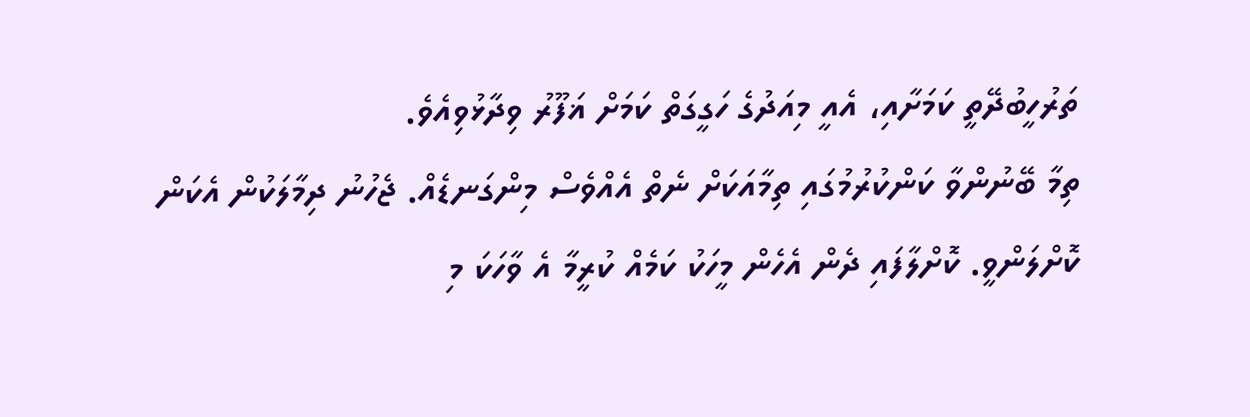ތަރުހީބުދޭތީ ކަމަށާއި، އެއީ މިއަދުގެ ހަގީގަތް ކަމަށް ޣަފޫރު ވިދާޅުވިއެވެ.
ތިމާ ބޭނުންވާ ކަންކުރުމުގައި ތިމާއަކަށް ނެތް އެއްވެސް މިންގަނޑެއް. ޖެހުނު ދިމާލަކުން އެކަން ކޮށްލަންވީ. ކޮށްލާފައި ދެން އެހެން މީހަކު ކަމެއް ކުރީމާ އެ ވާހަކަ މި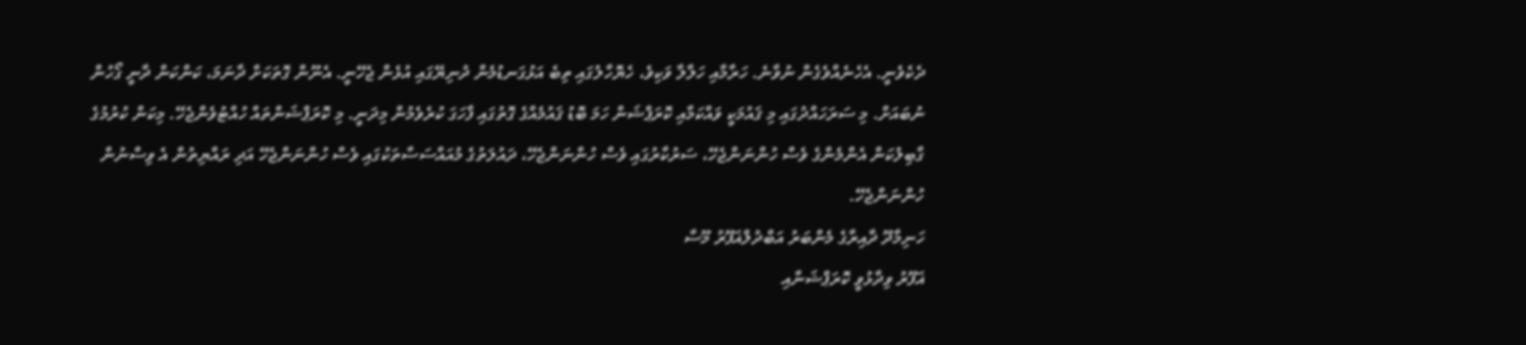ދެކެވެނީ. އެހެނެއްވެގެން ނުވާނެ. ހަރާމާއި ހަލާލާ ވަކިވެ، ހެޔޮހާލުގައި ތިބެ އަޅުގަނޑުމެން ދުނިޔޭގައި އުޅެން ޖެހޭނީ. އެނޫން ގޮތަކަށް ދާނަމަ، ކަންކަން ދާނީ ގޯހުން ނުބައަށް. މި ސަރަހައްދުގައި މި ޤައުމަކީ ވައްކަމާއި ކޮރަޕްޝަން ހަމަ ބޮޑު ޤައުމެއްގެ ގޮތުގައި ފާހަގަ ކުރެވެމުން މިދަނީ. މި ކޮރަޕްޝަންތައް ހުއްޓުވެންޖެހޭ. މިކަން ކުރުމުގެ ގާބިލުކަން އެންމެންގެ ވެސް ހުންނަންޖެހޭ، ސަރުކާރުގައި ވެސް ހުންނަންޖެހޭ، ދައުލަތުގެ މުއައްސަސާތަކުގައި ވެސް ހުންނަންޖެހޭ އަދި ރައްޔިތުން އެ ވިސްނުން ހުންނަންޖެހޭ.
ހަނިމާދޫ ދާއިރާގެ މެންބަރު އަބްދުލްޣަފޫރު މޫސާ
ޣަފޫރު ވިދާޅުވީ ކޮރަޕްޝަނާއި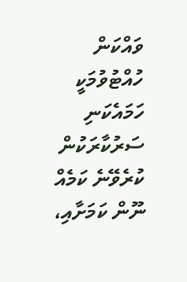ވައްކަން ހުއްޓުވުމަކީ ހަމައެކަނި ސަރުކާރަކުން ކުރެވޭނެ ކަމެއް ނޫން ކަމަށާއި،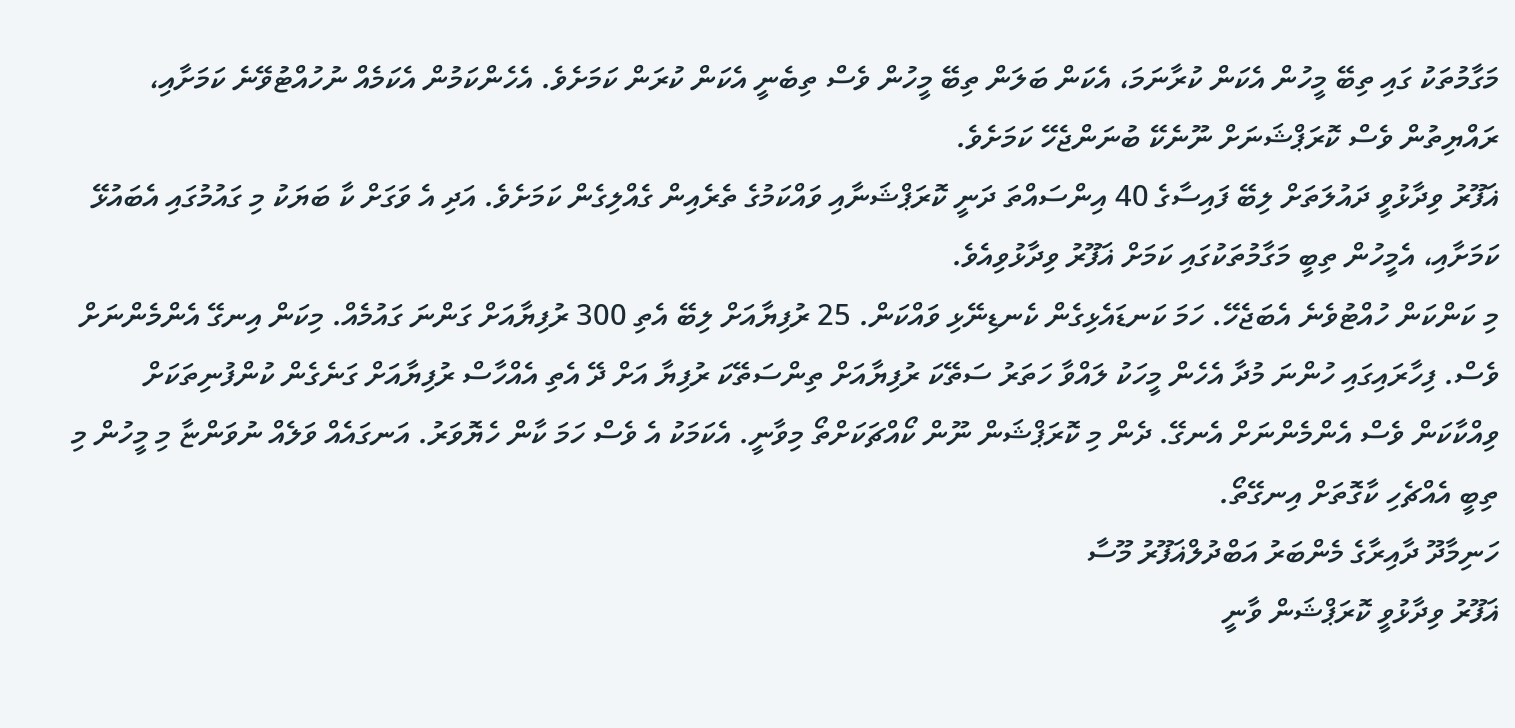މަގާމުތަކު ގައި ތިބޭ މީހުން އެކަން ކުރާނަމަ، އެކަން ބަލަން ތިބޭ މީހުން ވެސް ތިބެނީ އެކަން ކުރަން ކަމަށެވެ. އެހެންކަމުން އެކަމެއް ނުހުއްޓުވޭނެ ކަމަށާއި، ރައްޔިތުން ވެސް ކޮރަޕްޝަނަށް ނޫނެކޭ ބުނަންޖެހޭ ކަމަށެވެ.
ޣަފޫރު ވިދާޅުވީ ދައުލަތަށް ލިބޭ ފައިސާގެ 40 އިންސައްތަ ދަނީ ކޮރަޕްޝަނާއި ވައްކަމުގެ ތެރެއިން ގެއްލިގެން ކަމަށެވެ. އަދި އެ ވަގަށް ކާ ބަޔަކު މި ގައުމުގައި އެބައުޅޭ ކަމަށާއި، އެމީހުން ތިބީ މަގާމުތަކުގައި ކަމަށް ޣަފޫރު ވިދާޅުވިއެވެ.
މި ކަންކަން ހުއްޓުވެނެ އެބަޖެހޭ. ހަމަ ކަނޑައެޅިގެން ކެނޑިނޭޅި ވައްކަން. 25 ރުފިޔާއަށް ލިބޭ އެތި 300 ރުފިޔާއަށް ގަންނަ ގައުމެއް. މިކަން އިނގޭ އެންމެންނަށް ވެސް. ފިހާރައިގައި ހުންނަ މުދާ އެހެން މީހަކު ލައްވާ ހަތަރު ސަތޭކަ ރުފިޔާއަށް ތިންސަތޭކަ ރުފިޔާ އަށް ދޭ އެތި އެއްހާސް ރުފިޔާއަށް ގަނެގެން ކުންފުނިތަކަށް ވިއްކާކަން ވެސް އެންމެންނަށް އެނގޭ. ދެން މި ކޮރަޕްޝަން ނޫން ކޯއްޗަކަށްތޯ މިވާނީ. އެކަމަކު އެ ވެސް ހަމަ ކާން ހެޔޮވަރު. އަނގައެއް ވަލެއް ނުވަންޏާ މި މީހުން މި ތިބީ އެއްޗެހި ކާގޮތަށް އިނގޭތޯ.
ހަނިމާދޫ ދާއިރާގެ މެންބަރު އަބްދުލްޣަފޫރު މޫސާ
ޣަފޫރު ވިދާޅުވީ ކޮރަޕްޝަން ވާނީ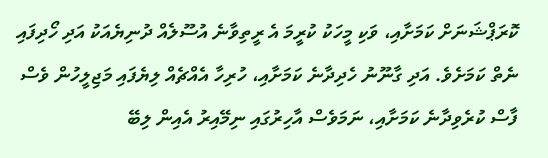ކޮރަޕްޝަނަށް ކަމަށާއި، ވަކި މީހަކު ކުރީމަ އެ ރީތިވާނެ އުސޫލެއް ދުނިޔެއަކު އަދި ހޯދިފައި ނެތް ކަމަށެވެ. އަދި ގާނޫނު ހެދިދާނެ ކަމަށާއި، ހުރިހާ އެއްޗެއް ލިޔެފައި މަޖިލީހުން ވެސް ފާސް ކުރެވިދާނެ ކަމަށާއި، ނަމަވެސް އާހިރުގައި ނިމޭއިރު އެއިން ލިބޭ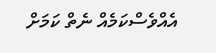އެއްވެސްކަމެއް ނެތް ކަމަށް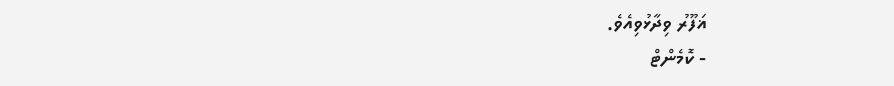ޣަފޫރު ވިދާޅުވިއެވެ.
- ކޮމެންޓް